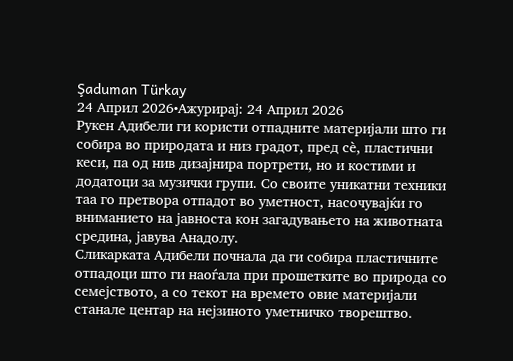Şaduman Türkay
24 Април 2026•Ажурирај: 24 Април 2026
Рукен Адибели ги користи отпадните материјали што ги собира во природата и низ градот, пред сè, пластични кеси, па од нив дизајнира портрети, но и костими и додатоци за музички групи. Со своите уникатни техники таа го претвора отпадот во уметност, насочувајќи го вниманието на јавноста кон загадувањето на животната средина, јавува Анадолу.
Сликарката Адибели почнала да ги собира пластичните отпадоци што ги наоѓала при прошетките во природа со семејството, а со текот на времето овие материјали станале центар на нејзиното уметничко творештво.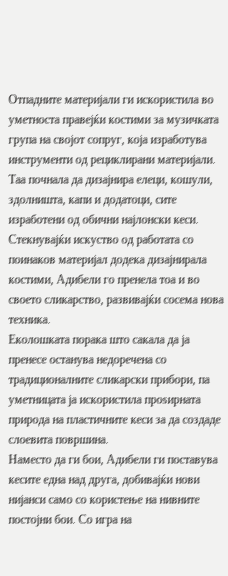Отпадните материјали ги искористила во уметноста правејќи костими за музичката група на својот сопруг, која изработува инструменти од рециклирани материјали. Таа почнала да дизајнира елеци, кошули, здолништа, капи и додатоци, сите изработени од обични најлонски кеси.
Стекнувајќи искуство од работата со поинаков материјал додека дизајнирала костими, Адибели го пренела тоа и во своето сликарство, развивајќи сосема нова техника.
Еколошката порака што сакала да ја пренесе останува недоречена со традиционалните сликарски прибори, па уметницата ја искористила проѕирната природа на пластичните кеси за да создаде слоевита површина.
Наместо да ги бои, Адибели ги поставува кесите една над друга, добивајќи нови нијанси само со користење на нивните постојни бои. Со игра на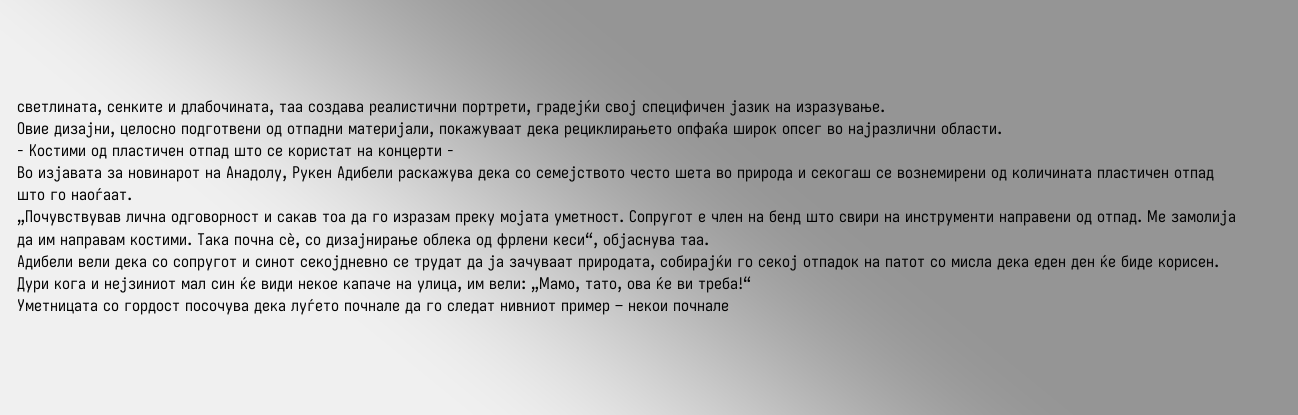светлината, сенките и длабочината, таа создава реалистични портрети, градејќи свој специфичен јазик на изразување.
Овие дизајни, целосно подготвени од отпадни материјали, покажуваат дека рециклирањето опфаќа широк опсег во најразлични области.
- Костими од пластичен отпад што се користат на концерти -
Во изјавата за новинарот на Анадолу, Рукен Адибели раскажува дека со семејството често шета во природа и секогаш се вознемирени од количината пластичен отпад што го наоѓаат.
„Почувствував лична одговорност и сакав тоа да го изразам преку мојата уметност. Сопругот е член на бенд што свири на инструменти направени од отпад. Ме замолија да им направам костими. Така почна сè, со дизајнирање облека од фрлени кеси“, објаснува таа.
Адибели вели дека со сопругот и синот секојдневно се трудат да ја зачуваат природата, собирајќи го секој отпадок на патот со мисла дека еден ден ќе биде корисен.
Дури кога и нејзиниот мал син ќе види некое капаче на улица, им вели: „Мамо, тато, ова ќе ви треба!“
Уметницата со гордост посочува дека луѓето почнале да го следат нивниот пример – некои почнале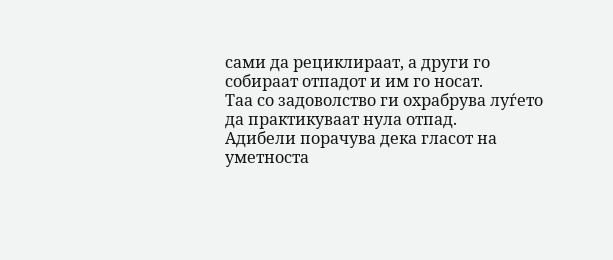сами да рециклираат, а други го собираат отпадот и им го носат.
Таа со задоволство ги охрабрува луѓето да практикуваат нула отпад.
Адибели порачува дека гласот на уметноста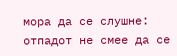мора да се слушне: отпадот не смее да се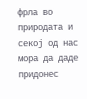фрла во природата и секој од нас мора да даде придонес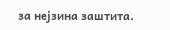за нејзина заштита.